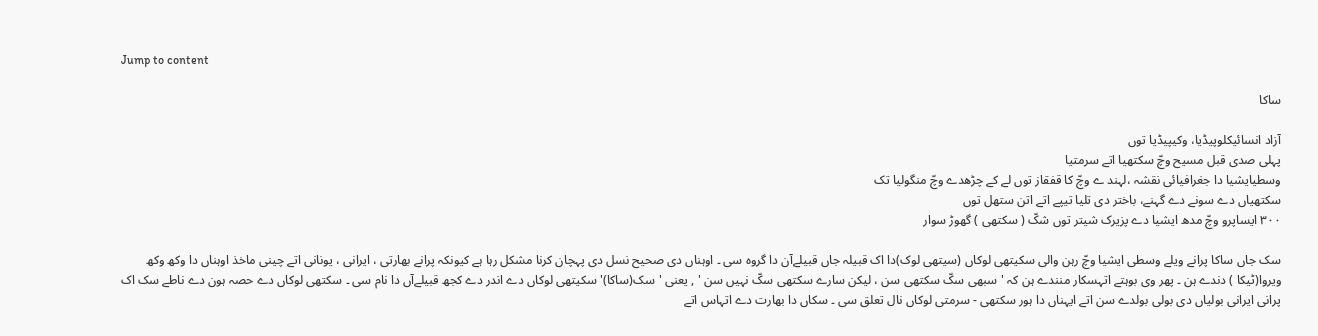Jump to content

ساکا

آزاد انسائیکلوپیڈیا، وکیپیڈیا توں
پہلی صدی قبل مسیح وچّ سکتھیا اتے سرمتیا
وسطیایشیا دا جغرافیائی نقشہ ،لہند ے وچّ کا قفقاز توں لے کے چڑھدے وچّ منگولیا تک
سکتھیاں دے سونے دے گہنے، باختر دی تلیا تیپے اتے اتن ستھل توں
٣٠٠ ایساپرو وچّ مدھ ایشیا دے پزیرک شیتر توں شکّ ( سکتھی ) گھوڑ سوار

سک جاں ساکا پرانے ویلے وسطی ایشیا وچّ رہن والی سکیتھی لوکاں (سیتھی لوک)دا اک قبیلہ جاں قبیلےآن دا گروہ سی ۔ اوہناں دی صحیح نسل دی پہچان کرنا مشکل رہا ہے کیونکہ پرانے بھارتی ، ایرانی ، یونانی اتے چینی ماخذ اوہناں دا وکھ وکھ ویروا(ٹیکا ) دندے ہن ۔ پھر وی بوہتے اتہسکار منندے ہن کہ 'سبھی سکّ سکتھی سن ، لیکن سارے سکتھی سکّ نہیں سن ' , یعنی 'سک(ساکا)' سکیتھی لوکاں دے اندر دے کجھ قبیلےآں دا نام سی ۔ سکتھی لوکاں دے حصہ ہون دے ناطے سک اک پرانی ایرانی بولیاں دی بولی بولدے سن اتے ایہناں دا ہور سکتھی - سرمتی لوکاں نال تعلق سی ۔ سکاں دا بھارت دے اتہاس اتے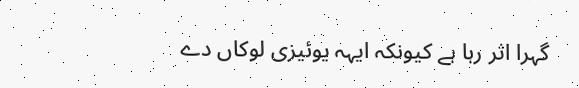گہرا اثر رہا ہے کیونکہ ایہہ یوئیزی لوکاں دے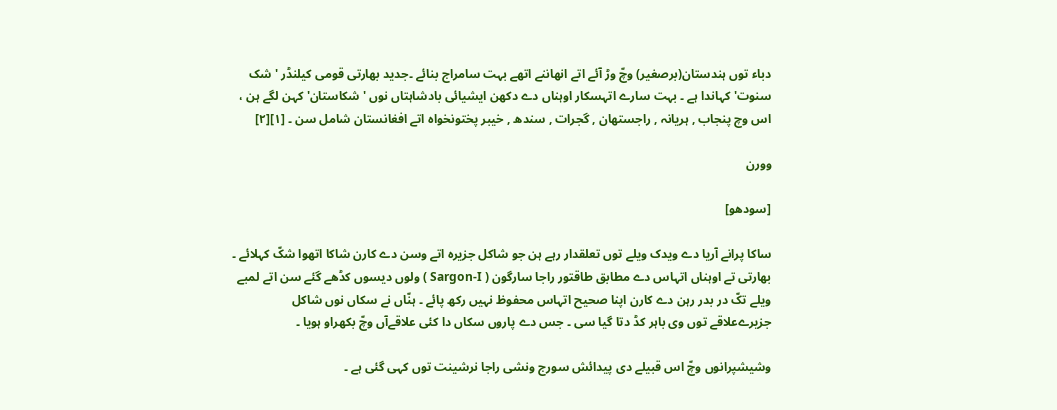دباء توں ہندستان(برصغیر) وچّ وڑ آئے اتے انھاننے اتھے بہت سامراج بنائے ۔جدید بھارتی قومی کیلنڈر 'شک سنوت' کہاندا ہے ۔ بہت سارے اتہسکار اوہناں دے دکھن ایشیائی بادشاہتاں نوں 'شکاستان' کہن لگے ہن ، اس وچ پنجاب , ہریانہ , راجستھان , گجرات , سندھ , خیبر پختونخواہ اتے افغانستان شامل سن ۔ [۱][۲]

وورن

[سودھو]

ساکا پرانے آریا دے ویدک ویلے توں تعلقدار رہے ہن جو شاکل جزیرہ اتے وسن دے کارن شاکا اتھوا شکّ کہلائے ۔ بھارتی تے اوہناں اتہاس دے مطابق طاقتور راجا سارگون ( Sargon-I ) ولوں دیسوں کڈھے گئے سن اتے لمبے ویلے تکّ در بدر رہن دے کارن اپنا صحیح اتہاس محفوظ نہیں رکھ پائے ۔ ہنّاں نے سکاں نوں شاکل جزیرےعلاقے توں وی باہر کڈ دتا گیا سی ۔ جس دے پاروں سکاں دا کئی علاقےآں وچّ بکھراو ہویا ۔

وشیشپرانوں وچّ اس قبیلے دی پیدائش سورج ونشی راجا نرشینت توں کہی گئی ہے ۔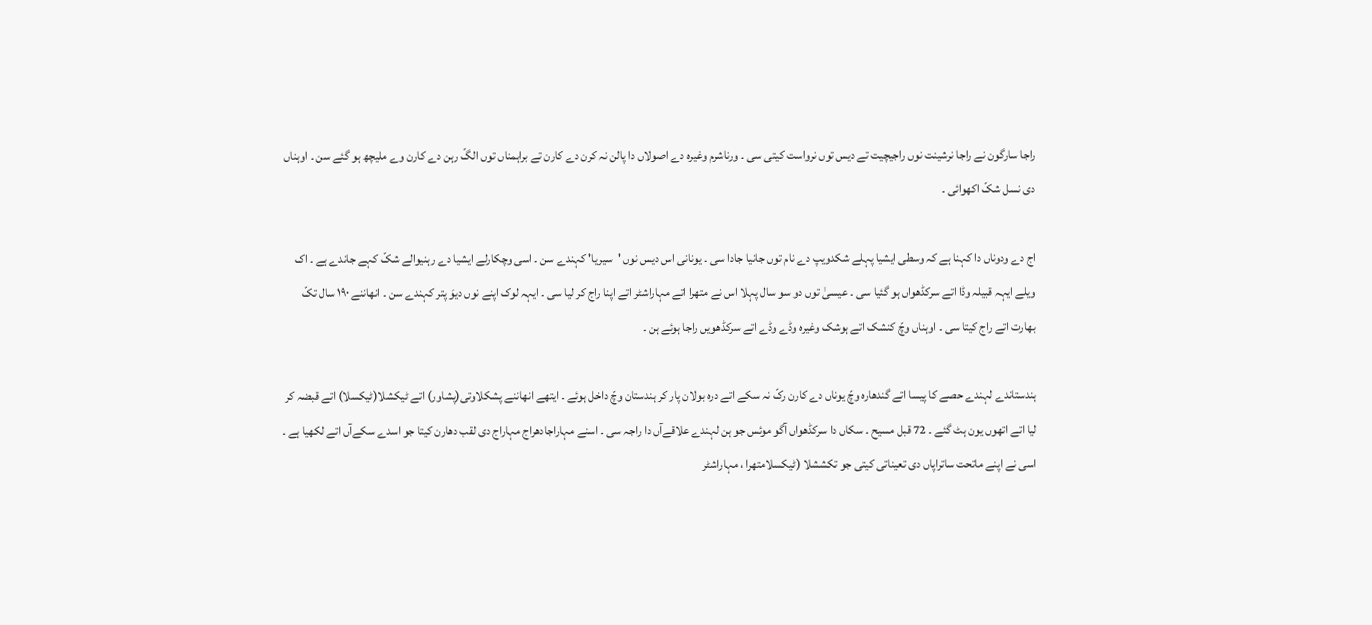راجا سارگون نے راجا نرشینت نوں راجیچیت تے دیس توں نرواست کیتی سی ۔ ورناشرم وغیرہ دے اصولاں دا پالن نہ کرن دے کارن تے براہمناں توں الگّ رہن دے کارن وے ملیچھ ہو گئے سن ۔ اوہناں دی نسل شکّ اکھوائی ۔

اج دے ودوناں دا کہنا ہے کہ وسطی ایشیا پہلے شکدویپ دے نام توں جانیا جادا سی ۔ یونانی اس دیس نوں 'سیریا' کہندے سن ۔ اسی وچکارلے ایشیا دے رہنیوالے شکّ کہے جاندے ہے ۔ اک ویلے ایہہ قبیلہ وڈا اتے سرکڈھواں ہو گئیا سی ۔ عیسیٰ توں دو سو سال پہلا اس نے متھرا اتے مہاراشٹر اتے اپنا راج کر لیا سی ۔ ایہہ لوک اپنے نوں دیوَ پتر کہندے سن ۔ انھاننے ١٩٠ سال تکّ بھارت اتے راج کیتا سی ۔ اوہناں وچّ کنشک اتے ہوشک وغیرہ وڈے وڈے اتے سرکڈھویں راجا ہوئے ہن ۔

ہندستاندے لہندے حصے کا پیسا اتے گندھارہ وچّ یوناں دے کارن رکّ نہ سکے اتے درہ بولان پار کر ہندستان وچّ داخل ہوئے ۔ ایتھے انھاننے پشکلاوتی(پشاور) اتے ٹیکشلا(ٹیکسلا) اتے قبضہ کر لیا اتے اتھوں یون ہٹ گئے ۔ 72 قبل مسیح ۔ سکاں دا سرکڈھواں آگو موئس جو ہن لہندے علاقےآں دا راجہ سی ۔ اسنے مہاراجادھراج مہاراج دی لقب دھارن کیتا جو اسدے سکےآں اتے لکھیا ہے ۔ اسی نے اپنے ماتحت ساتراپاں دی تعیناتی کیتی جو تکششلا (ٹیکسلامتھرا ، مہاراشٹر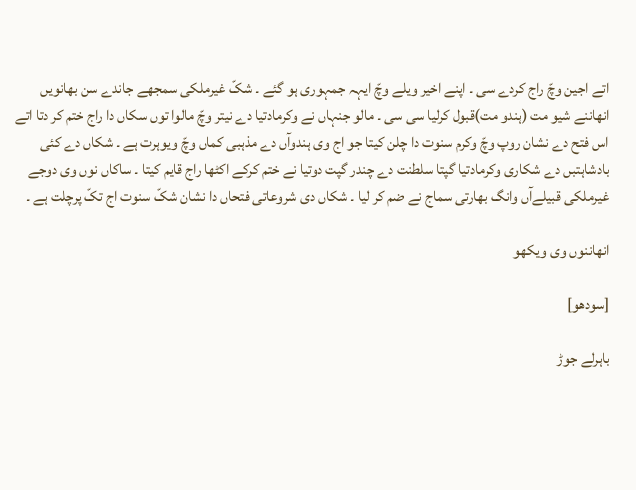اتے اجین وچّ راج کردے سی ۔ اپنے اخیر ویلے وچّ ایہہ جمہوری ہو گئے ۔ شکّ غیرملکی سمجھے جاندے سن بھانویں انھاننے شیو مت (ہندو مت)قبول کرلیا سی سی ۔ مالو جنہاں نے وکرمادتیا دے نیتر وچّ مالوا توں سکاں دا راج ختم کر دتا اتے اس فتح دے نشان روپ وچّ وکرم سنوت دا چلن کیتا جو اج وی ہندوآں دے مذہبی کماں وچّ ویوہرت ہے ۔ شکاں دے کئی بادشاہتبں دے شکاری وکرمادتیا گپتا سلطنت دے چندر گپت دوتیا نے ختم کرکے اکٹھا راج قایم کیتا ۔ ساکاں نوں وی دوجے غیرملکی قبیلےآں وانگ بھارتی سماج نے ضم کر لیا ۔ شکاں دی شروعاتی فتحاں دا نشان شکّ سنوت اج تکّ پرچلت ہے ۔

انھاننوں وی ویکھو

[سودھو]

باہرلے جوڑ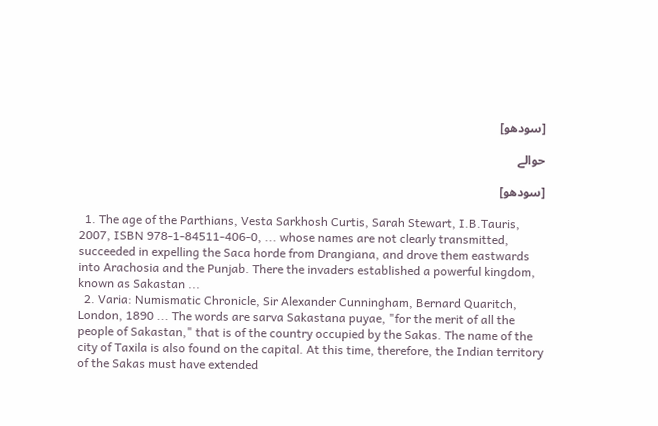[سودھو]

حوالے

[سودھو]

  1. The age of the Parthians, Vesta Sarkhosh Curtis, Sarah Stewart, I.B.Tauris, 2007, ISBN 978-1-84511-406-0, ... whose names are not clearly transmitted, succeeded in expelling the Saca horde from Drangiana, and drove them eastwards into Arachosia and the Punjab. There the invaders established a powerful kingdom, known as Sakastan ...
  2. Varia: Numismatic Chronicle, Sir Alexander Cunningham, Bernard Quaritch, London, 1890 ... The words are sarva Sakastana puyae, "for the merit of all the people of Sakastan," that is of the country occupied by the Sakas. The name of the city of Taxila is also found on the capital. At this time, therefore, the Indian territory of the Sakas must have extended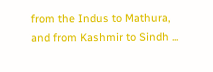from the Indus to Mathura, and from Kashmir to Sindh ...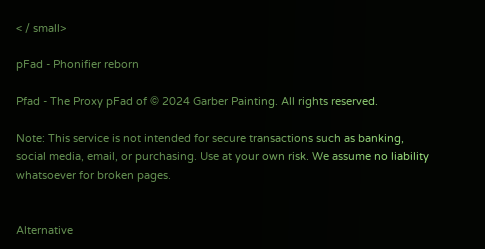< / small>

pFad - Phonifier reborn

Pfad - The Proxy pFad of © 2024 Garber Painting. All rights reserved.

Note: This service is not intended for secure transactions such as banking, social media, email, or purchasing. Use at your own risk. We assume no liability whatsoever for broken pages.


Alternative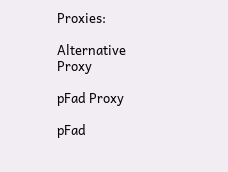Proxies:

Alternative Proxy

pFad Proxy

pFad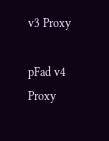v3 Proxy

pFad v4 Proxy